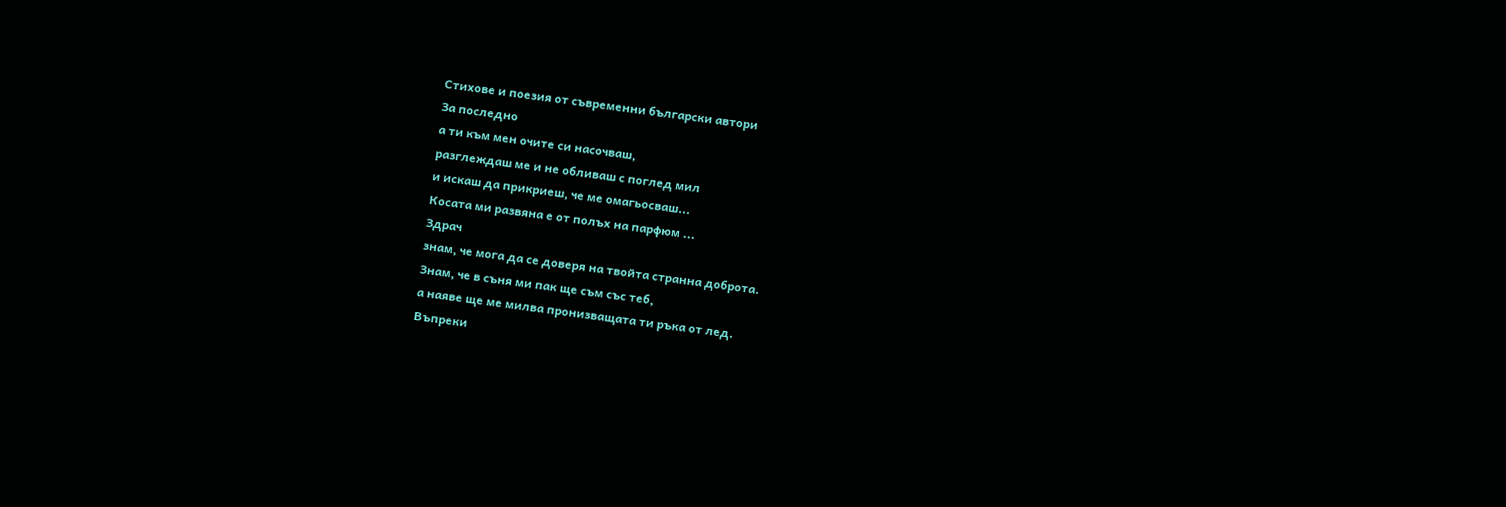Стихове и поезия от съвременни български автори
За последно
а ти към мен очите си насочваш,
разглеждаш ме и не обливаш с поглед мил
и искаш да прикриеш, че ме омагьосваш...
Косата ми развяна е от полъх на парфюм ...
Здрач
знам, че мога да се доверя на твойта странна доброта.
Знам, че в съня ми пак ще съм със теб,
а наяве ще ме милва пронизващата ти ръка от лед.
Въпреки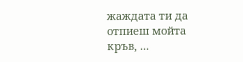жаждата ти да отпиеш мойта кръв, ...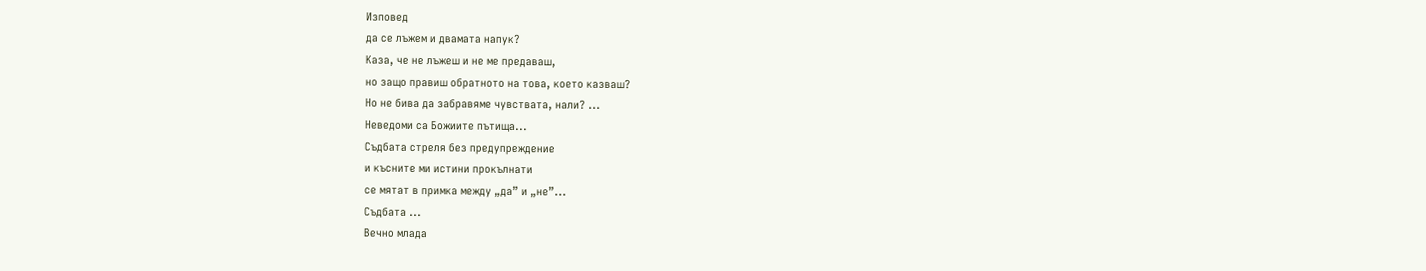Изповед
да се лъжем и двамата напук?
Каза, че не лъжеш и не ме предаваш,
но защо правиш обратното на това, което казваш?
Но не бива да забравяме чувствата, нали? ...
Неведоми са Божиите пътища...
Съдбата стреля без предупреждение
и късните ми истини прокълнати
се мятат в примка между „да” и „не”...
Съдбата ...
Вечно млада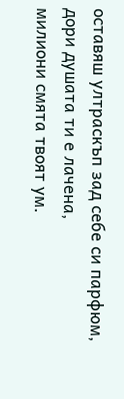оставяш ултраскъп зад себе си парфюм,
дори душата ти е лачена,
милиони смята твоят ум.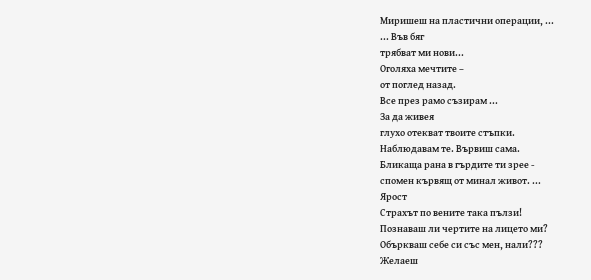Миришеш на пластични операции, ...
... Във бяг
трябват ми нови...
Оголяха мечтите –
от поглед назад.
Все през рамо съзирам ...
За да живея
глухо отекват твоите стъпки.
Наблюдавам те. Вървиш сама.
Бликаща рана в гърдите ти зрее -
спомен кървящ от минал живот. ...
Ярост
Страхът по вените така пълзи!
Познаваш ли чертите на лицето ми?
Объркваш себе си със мен, нали???
Желаеш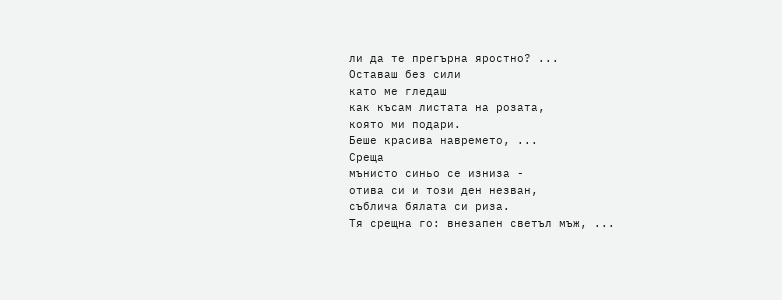ли да те прегърна яростно? ...
Оставаш без сили
като ме гледаш
как късам листата на розата,
която ми подари.
Беше красива навремето, ...
Среща
мънисто синьо се изниза -
отива си и този ден незван,
съблича бялата си риза.
Тя срещна го: внезапен светъл мъж, ...